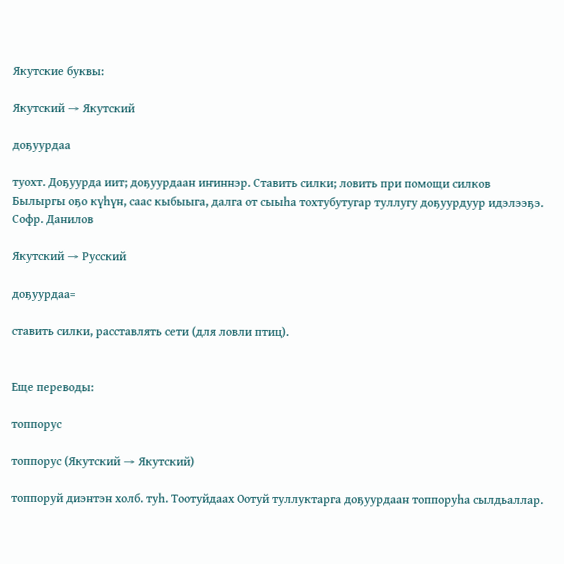Якутские буквы:

Якутский → Якутский

доҕуурдаа

туохт. Доҕуурда иит; доҕуурдаан иҥиннэр. Ставить силки; ловить при помощи силков
Былыргы оҕо күһүн, саас кыбыыга, далга от сыыһа тохтубутугар туллугу доҕуурдуур идэлээҕэ. Софр. Данилов

Якутский → Русский

доҕуурдаа=

ставить силки, расставлять сети (для ловли птиц).


Еще переводы:

топпорус

топпорус (Якутский → Якутский)

топпоруй диэнтэн холб. туһ. Тоотуйдаах Оотуй туллуктарга доҕуурдаан топпоруһа сылдьаллар.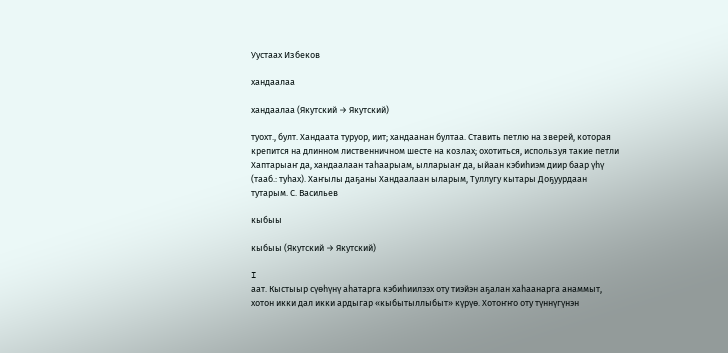Уустаах Избеков

хандаалаа

хандаалаа (Якутский → Якутский)

туохт., булт. Хандаата туруор, иит; хандаанан бултаа. Ставить петлю на зверей, которая крепится на длинном лиственничном шесте на козлах; охотиться, используя такие петли
Хаптарыаҥ да, хандаалаан таһаарыам, ылларыаҥ да, ыйаан кэбиһиэм диир баар үһү (тааб.: туһах). Хаҥылы даҕаны Хандаалаан ыларым, Туллугу кытары Доҕуурдаан тутарым. С. Васильев

кыбыы

кыбыы (Якутский → Якутский)

I
аат. Кыстыыр сүөһүнү аһатарга кэбиһиилээх оту тиэйэн аҕалан хаһаанарга анаммыт, хотон икки дал икки ардыгар «кыбытыллыбыт» күрүө. Хотоҥҥо оту түннүгүнэн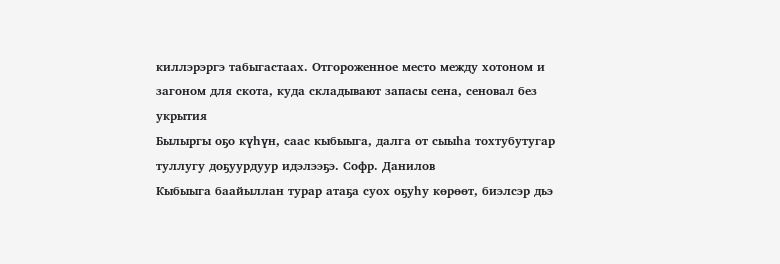киллэрэргэ табыгастаах. Отгороженное место между хотоном и загоном для скота, куда складывают запасы сена, сеновал без укрытия
Былыргы оҕо күһүн, саас кыбыыга, далга от сыыһа тохтубутугар туллугу доҕуурдуур идэлээҕэ. Софр. Данилов
Кыбыыга баайыллан турар атаҕа суох оҕуһу көрөөт, биэлсэр дьэ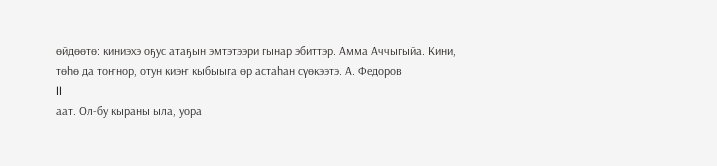өйдөөтө: киниэхэ оҕус атаҕын эмтэтээри гынар эбиттэр. Амма Аччыгыйа. Кини, төһө да тоҥнор, отун киэҥ кыбыыга өр астаһан сүөкээтэ. А. Федоров
II
аат. Ол-бу кыраны ыла, уора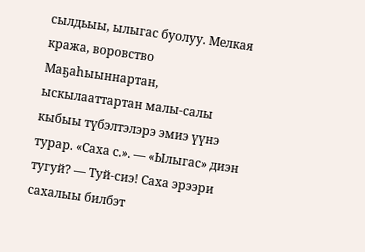сылдьыы, ылыгас буолуу. Мелкая кража, воровство
Маҕаһыыннартан, ыскылааттартан малы-салы кыбыы түбэлтэлэрэ эмиэ үүнэ турар. «Саха с.». — «Ылыгас» диэн тугуй? — Туй-сиэ! Саха эрээри сахалыы билбэт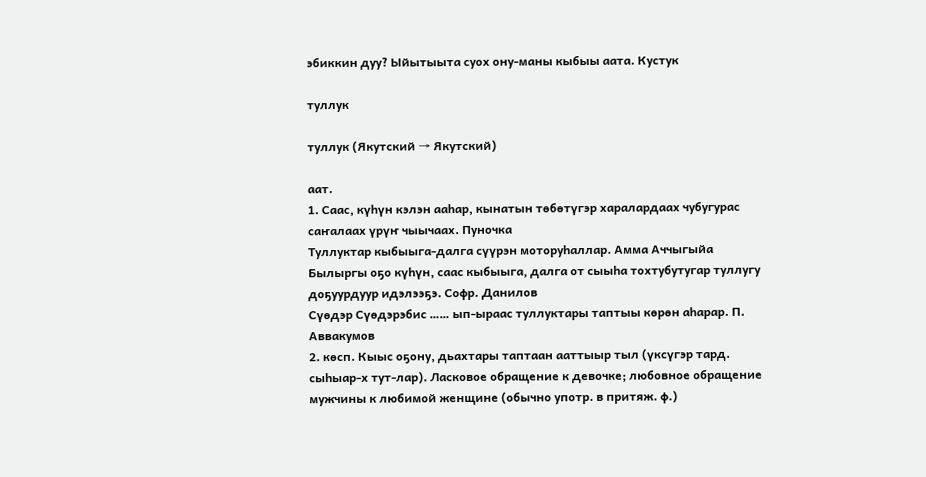эбиккин дуу? Ыйытыыта суох ону-маны кыбыы аата. Кустук

туллук

туллук (Якутский → Якутский)

аат.
1. Саас, күһүн кэлэн ааһар, кынатын төбөтүгэр харалардаах чубугурас саҥалаах үрүҥ чыычаах. Пуночка
Туллуктар кыбыыга-далга сүүрэн моторуһаллар. Амма Аччыгыйа
Былыргы оҕо күһүн, саас кыбыыга, далга от сыыһа тохтубутугар туллугу доҕуурдуур идэлээҕэ. Софр. Данилов
Сүөдэр Сүөдэрэбис …… ып-ыраас туллуктары таптыы көрөн аһарар. П. Аввакумов
2. көсп. Кыыс оҕону, дьахтары таптаан ааттыыр тыл (үксүгэр тард. сыһыар-х тут-лар). Ласковое обращение к девочке; любовное обращение мужчины к любимой женщине (обычно употр. в притяж. ф.)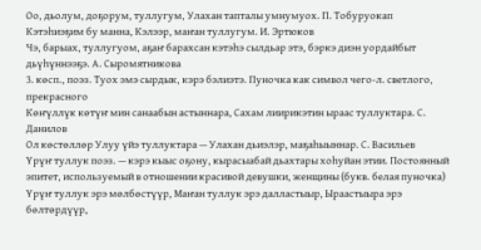Оо, дьолум, доҕорум, туллугум, Улахан тапталы умнумуох. П. Тобуруокап
Кэтэһиэҕим бу манна, Кэлээр, маҥан туллугум. И. Эртюков
Чэ, барыах, туллугуом, аҕаҥ барахсан кэтэһэ сылдьар этэ, бэркэ диэн уордайбыт дьүһүннээҕэ. А. Сыромятникова
3. көсп., поэз. Туох эмэ сырдык, кэрэ бэлиэтэ. Пуночка как символ чего-л. светлого, прекрасного
Көҥүллүк көтүҥ мин санаабын астыннара, Сахам лиирикэтин ыраас туллуктара. С. Данилов
Ол көстөллөр Улуу үйэ туллуктара — Улахан дьиэлэр, маҕаһыыннар. С. Васильев
Үрүҥ туллук поэз. — кэрэ кыыс оҕону, кырасыабай дьахтары хоһуйан этии. Постоянный эпитет, используемый в отношении красивой девушки, женщины (букв. белая пуночка)
Үрүҥ туллук эрэ мөлбөстүүр, Маҥан туллук эрэ далластыыр, Ыраастыыра эрэ бөлтөрдүүр,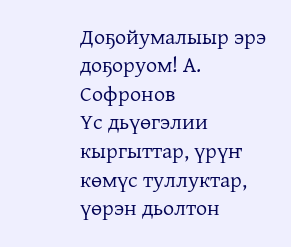Доҕойумалыыр эрэ доҕоруом! А. Софронов
Үс дьүөгэлии кыргыттар, үрүҥ көмүс туллуктар, үөрэн дьолтон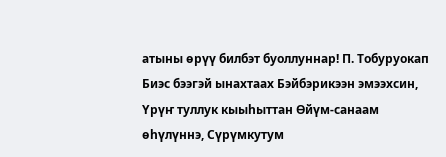атыны өрүү билбэт буоллуннар! П. Тобуруокап
Биэс бээгэй ынахтаах Бэйбэрикээн эмээхсин, Үрүҥ туллук кыыһыттан Өйүм-санаам өһүлүннэ, Сүрүмкутум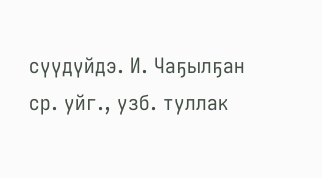сүүдүйдэ. И. Чаҕылҕан
ср. уйг., узб. туллак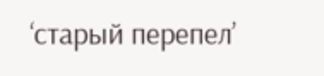‘старый перепел’